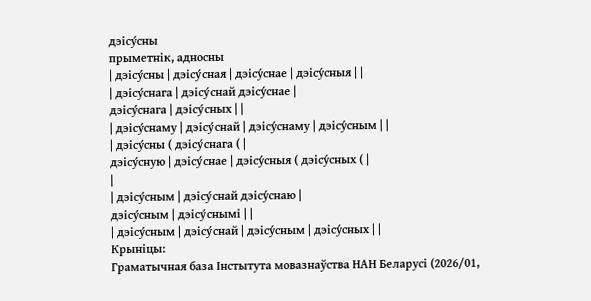дэісу́сны
прыметнік, адносны
| дэісу́сны | дэісу́сная | дэісу́снае | дэісу́сныя | |
| дэісу́снага | дэісу́снай дэісу́снае |
дэісу́снага | дэісу́сных | |
| дэісу́снаму | дэісу́снай | дэісу́снаму | дэісу́сным | |
| дэісу́сны ( дэісу́снага ( |
дэісу́сную | дэісу́снае | дэісу́сныя ( дэісу́сных ( |
|
| дэісу́сным | дэісу́снай дэісу́снаю |
дэісу́сным | дэісу́снымі | |
| дэісу́сным | дэісу́снай | дэісу́сным | дэісу́сных | |
Крыніцы:
Граматычная база Інстытута мовазнаўства НАН Беларусі (2026/01,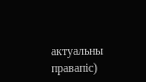актуальны правапіс)